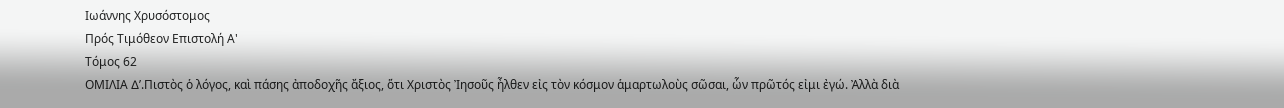Ιωάννης Χρυσόστομος
Πρός Τιμόθεον Επιστολή Α'
Τόμος 62
ΟΜΙΛΙΑ ∆ʹ.Πιστὸς ὁ λόγος, καὶ πάσης ἀποδοχῆς ἄξιος, ὅτι Χριστὸς Ἰησοῦς ἦλθεν εἰς τὸν κόσμον ἁμαρτωλοὺς σῶσαι, ὧν πρῶτός εἰμι ἐγώ. Ἀλλὰ διὰ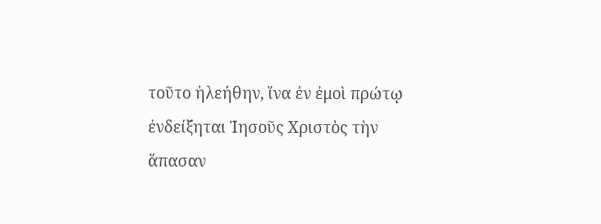τοῦτο ἠλεήθην, ἵνα ἐν ἐμοὶ πρώτῳ ἐνδείξηται Ἰησοῦς Χριστὸς τὴν ἅπασαν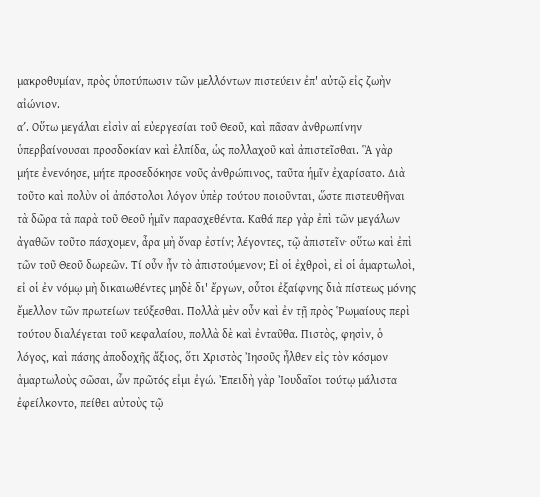μακροθυμίαν, πρὸς ὑποτύπωσιν τῶν μελλόντων πιστεύειν ἐπ' αὐτῷ εἰς ζωὴν αἰώνιον.
αʹ. Οὕτω μεγάλαι εἰσὶν αἱ εὐεργεσίαι τοῦ Θεοῦ, καὶ πᾶσαν ἀνθρωπίνην ὑπερβαίνουσαι προσδοκίαν καὶ ἐλπίδα, ὡς πολλαχοῦ καὶ ἀπιστεῖσθαι. Ἃ γὰρ μήτε ἐνενόησε, μήτε προσεδόκησε νοῦς ἀνθρώπινος, ταῦτα ἡμῖν ἐχαρίσατο. ∆ιὰ τοῦτο καὶ πολὺν οἱ ἀπόστολοι λόγον ὑπὲρ τούτου ποιοῦνται, ὥστε πιστευθῆναι τὰ δῶρα τὰ παρὰ τοῦ Θεοῦ ἡμῖν παρασχεθέντα. Καθά περ γὰρ ἐπὶ τῶν μεγάλων ἀγαθῶν τοῦτο πάσχομεν, ἆρα μὴ ὄναρ ἐστίν; λέγοντες, τῷ ἀπιστεῖν· οὕτω καὶ ἐπὶ τῶν τοῦ Θεοῦ δωρεῶν. Τί οὖν ἦν τὸ ἀπιστούμενον; Εἰ οἱ ἐχθροὶ, εἰ οἱ ἁμαρτωλοὶ, εἰ οἱ ἐν νόμῳ μὴ δικαιωθέντες μηδὲ δι' ἔργων, οὗτοι ἐξαίφνης διὰ πίστεως μόνης ἔμελλον τῶν πρωτείων τεύξεσθαι. Πολλὰ μὲν οὖν καὶ ἐν τῇ πρὸς Ῥωμαίους περὶ τούτου διαλέγεται τοῦ κεφαλαίου, πολλὰ δὲ καὶ ἐνταῦθα. Πιστὸς, φησὶν, ὁ λόγος, καὶ πάσης ἀποδοχῆς ἄξιος, ὅτι Χριστὸς Ἰησοῦς ἦλθεν εἰς τὸν κόσμον ἁμαρτωλοὺς σῶσαι, ὧν πρῶτός εἰμι ἐγώ. Ἐπειδὴ γὰρ Ἰουδαῖοι τούτῳ μάλιστα ἐφείλκοντο, πείθει αὐτοὺς τῷ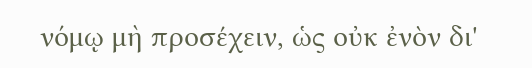νόμῳ μὴ προσέχειν, ὡς οὐκ ἐνὸν δι'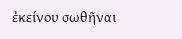ἐκείνου σωθῆναι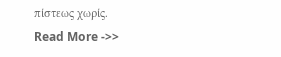πίστεως χωρίς.
Read More ->>